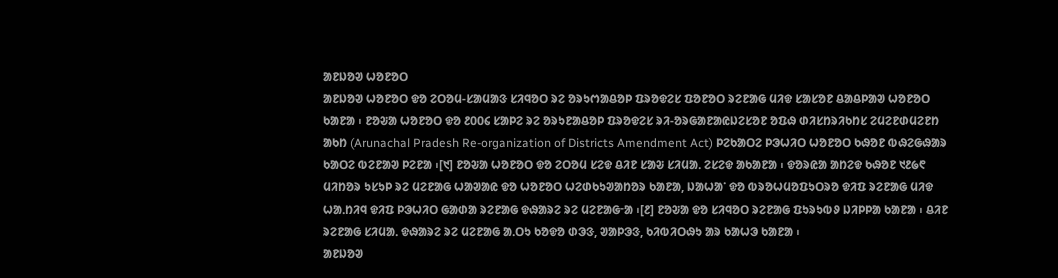ᱟᱱᱡᱚᱣ ᱦᱚᱱᱚᱛ
ᱟᱱᱡᱚᱣ ᱦᱚᱱᱚᱛ ᱫᱚ ᱮᱛᱚᱢ-ᱥᱟᱢᱟᱝ ᱥᱤᱧᱚᱛ ᱨᱮ ᱚᱨᱩᱬᱟᱪᱚᱞ ᱯᱨᱚᱫᱮᱥ ᱯᱚᱱᱚᱛ ᱨᱮᱱᱟᱜ ᱢᱤᱫ ᱥᱟᱥᱚᱱ ᱪᱟᱪᱞᱟᱣ ᱦᱚᱱᱚᱛ ᱠᱟᱱᱟ ᱾ ᱱᱚᱶᱟ ᱦᱚᱱᱚᱛ ᱫᱚ ᱒᱐᱐᱔ ᱥᱟᱞᱮ ᱨᱮ ᱚᱨᱩᱱᱟᱪᱚᱞ ᱯᱨᱚᱫᱮᱥ ᱨᱤ-ᱚᱨᱜᱟᱱᱟᱭᱡᱮᱥᱚᱱ ᱚᱯᱷ ᱰᱤᱥᱴᱨᱤᱠᱴᱥ ᱮᱢᱮᱱᱰᱢᱮᱱᱴ ᱟᱠᱴ (Arunachal Pradesh Re-organization of Districts Amendment Act) ᱞᱮᱠᱟᱛᱮ ᱞᱳᱦᱤᱛ ᱦᱚᱱᱚᱛ ᱠᱷᱚᱱ ᱵᱷᱮᱜᱷᱟᱨ ᱠᱟᱛᱮ ᱵᱮᱱᱟᱣ ᱞᱮᱱᱟ ᱾[᱑] ᱱᱚᱶᱟ ᱦᱚᱱᱚᱛ ᱫᱚ ᱮᱛᱚᱢ ᱥᱮᱫ ᱪᱤᱱ ᱥᱟᱶ ᱥᱤᱢᱟᱹ ᱮᱥᱮᱫ ᱟᱠᱟᱱᱟ ᱾ ᱫᱚᱨᱭᱟ ᱟᱴᱮᱫ ᱠᱷᱚᱱ ᱑᱒᱙᱖ ᱢᱤᱴᱚᱨ ᱩᱥᱩᱞ ᱨᱮ ᱢᱮᱱᱟᱜ ᱦᱟᱣᱟᱭ ᱫᱚ ᱦᱚᱱᱚᱛ ᱦᱮᱰᱠᱩᱣᱟᱴᱚᱨ ᱠᱟᱱᱟ, ᱡᱟᱦᱟᱸ ᱫᱚ ᱵᱨᱚᱦᱢᱚᱯᱩᱛᱨᱚ ᱫᱤᱯ ᱨᱮᱱᱟᱜ ᱢᱤᱫ ᱦᱟᱹᱴᱤᱧ ᱫᱤᱯ ᱞᱳᱦᱤᱛ ᱜᱟᱰᱟ ᱨᱮᱱᱟᱜ ᱫᱷᱟᱨᱮ ᱨᱮ ᱢᱮᱱᱟᱜᱼᱟ ᱾[᱒] ᱱᱚᱶᱟ ᱫᱚ ᱥᱤᱧᱚᱛ ᱨᱮᱱᱟᱜ ᱯᱩᱨᱩᱵᱽ ᱡᱤᱞᱞᱟ ᱠᱟᱱᱟ ᱾ ᱪᱤᱱ ᱨᱮᱱᱟᱜ ᱥᱤᱢᱟᱹ ᱫᱷᱟᱨᱮ ᱨᱮ ᱢᱮᱱᱟᱜ ᱟᱹᱛᱩ ᱠᱚᱫᱚ ᱰᱳᱝ, ᱣᱟᱞᱳᱝ, ᱠᱤᱵᱤᱛᱷᱩ ᱟᱨ ᱠᱟᱦᱳ ᱠᱟᱱᱟ ᱾
ᱟᱱᱡᱚᱣ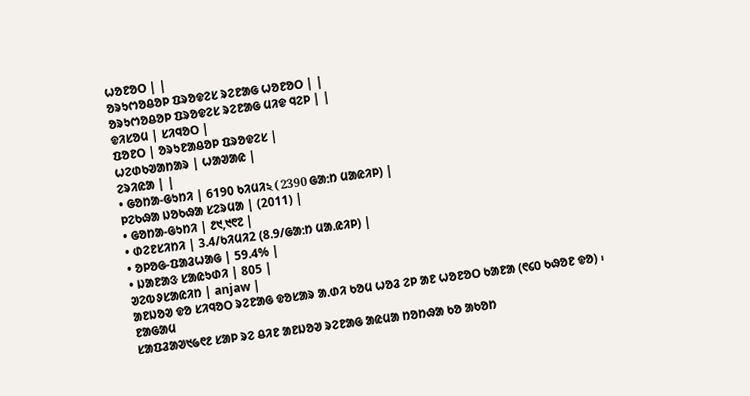ᱦᱚᱱᱚᱛ | |
ᱚᱨᱩᱬᱚᱪᱚᱞ ᱯᱨᱚᱫᱮᱥ ᱨᱮᱱᱟᱜ ᱦᱚᱱᱚᱛ | |
ᱚᱨᱩᱬᱚᱪᱚᱞ ᱯᱨᱚᱫᱮᱥ ᱨᱮᱱᱟᱜ ᱢᱤᱫ ᱧᱮᱞ | |
ᱫᱤᱥᱚᱢ | ᱥᱤᱧᱚᱛ |
ᱯᱚᱱᱛ | ᱚᱨᱩᱱᱟᱪᱚᱞ ᱯᱨᱚᱫᱮᱥ |
ᱦᱮᱰᱠᱣᱟᱴᱟᱨ | ᱦᱟᱣᱟᱭ |
ᱮᱨᱤᱭᱟ | |
• ᱜᱚᱴᱟ-ᱜᱩᱴᱤ | 6190 ᱠᱤᱢᱤ২ (2390 ᱜᱟᱺᱴ ᱢᱟᱭᱤᱞ) |
ᱞᱮᱠᱷᱟ ᱡᱚᱠᱷᱟ ᱥᱮᱨᱢᱟ | (2011) |
• ᱜᱚᱴᱟ-ᱜᱩᱴᱤ | ᱒᱑,᱑᱖᱗ |
• ᱰᱮᱱᱥᱤᱴᱤ | 3.4/ᱠᱤᱢᱤ2 (8.9/ᱜᱟᱺᱴ ᱢᱟᱹᱭᱤᱞ) |
• ᱚᱞᱚᱜ-ᱯᱟᱲᱦᱟᱜ | 59.4% |
• ᱡᱟᱱᱟᱝ ᱥᱟᱭᱩᱰᱤ | 805 |
ᱣᱮᱵᱽᱥᱟᱭᱤᱴ | anjaw |
ᱟᱱᱡᱚᱣ ᱫᱚ ᱥᱤᱧᱚᱛ ᱨᱮᱱᱟᱜ ᱫᱚᱥᱟᱨ ᱟᱹᱰᱤ ᱠᱚᱢ ᱦᱚᱲ ᱮᱞ ᱟᱱ ᱦᱚᱱᱚᱛ ᱠᱟᱱᱟ (᱖᱔᱐ ᱠᱷᱚᱱ ᱫᱚ) ᱾
ᱱᱟᱜᱟᱢ
ᱥᱟᱯᱲᱟᱣ᱑᱙᱖᱒ ᱥᱟᱞ ᱨᱮ ᱪᱤᱱ ᱟᱱᱡᱚᱣ ᱨᱮᱱᱟᱜ ᱟᱭᱢᱟ ᱴᱚᱴᱷᱟ ᱠᱚ ᱟᱠᱚᱴ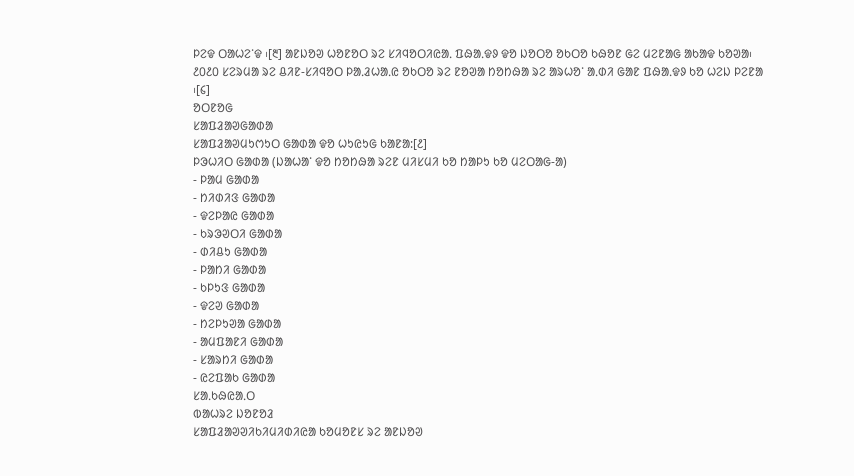ᱞᱮᱫ ᱛᱟᱦᱮᱸᱫ ᱾[᱓] ᱟᱱᱡᱚᱣ ᱦᱚᱱᱚᱛ ᱨᱮ ᱥᱤᱧᱚᱛᱤᱭᱟᱹ ᱯᱷᱟᱹᱫᱽ ᱫᱚ ᱡᱚᱛᱚ ᱚᱠᱛᱚ ᱠᱷᱚᱱ ᱜᱮ ᱢᱮᱱᱟᱜ ᱟᱠᱟᱫ ᱠᱚᱣᱟ᱾ ᱒᱐᱒᱐ ᱥᱮᱨᱢᱟ ᱨᱮ ᱪᱤᱱ-ᱥᱤᱧᱚᱛ ᱞᱟᱹᱲᱦᱟᱹᱭ ᱚᱠᱛᱚ ᱨᱮ ᱱᱚᱣᱟ ᱴᱚᱴᱷᱟ ᱨᱮ ᱟᱨᱦᱚᱸ ᱟᱹᱰᱤ ᱜᱟᱱ ᱯᱷᱟᱹᱫᱽ ᱠᱚ ᱦᱮᱡ ᱞᱮᱱᱟ ᱾[᱔]
ᱚᱛᱱᱚᱜ
ᱥᱟᱯᱲᱟᱣᱜᱟᱰᱟ
ᱥᱟᱯᱲᱟᱣᱢᱩᱬᱩᱛ ᱜᱟᱰᱟ ᱫᱚ ᱦᱩᱭᱩᱜ ᱠᱟᱱᱟ:[᱒]
ᱞᱳᱦᱤᱛ ᱜᱟᱰᱟ (ᱡᱟᱦᱟᱸ ᱫᱚ ᱴᱚᱴᱷᱟ ᱨᱮᱱ ᱢᱤᱥᱢᱤ ᱠᱚ ᱴᱟᱞᱩ ᱠᱚ ᱢᱮᱛᱟᱜ-ᱟ)
- ᱞᱟᱢ ᱜᱟᱰᱟ
- ᱴᱤᱰᱤᱝ ᱜᱟᱰᱟ
- ᱫᱮᱞᱟᱭ ᱜᱟᱰᱟ
- ᱠᱨᱳᱣᱛᱤ ᱜᱟᱰᱟ
- ᱰᱤᱪᱩ ᱜᱟᱰᱟ
- ᱞᱟᱴᱤ ᱜᱟᱰᱟ
- ᱠᱞᱩᱝ ᱜᱟᱰᱟ
- ᱫᱮᱣ ᱜᱟᱰᱟ
- ᱴᱮᱞᱩᱣᱟ ᱜᱟᱰᱟ
- ᱟᱢᱯᱟᱱᱤ ᱜᱟᱰᱟ
- ᱥᱟᱨᱴᱤ ᱜᱟᱰᱟ
- ᱭᱮᱯᱟᱠ ᱜᱟᱰᱟ
ᱥᱟᱹᱠᱷᱭᱟᱹᱛ
ᱵᱟᱦᱨᱮ ᱡᱚᱱᱚᱲ
ᱥᱟᱯᱲᱟᱣᱣᱤᱠᱤᱢᱤᱰᱤᱭᱟ ᱠᱚᱢᱚᱱᱥ ᱨᱮ ᱟᱱᱡᱚᱣ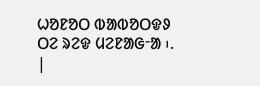ᱦᱚᱱᱚᱛ ᱵᱟᱵᱚᱛᱫᱽ ᱛᱮ ᱨᱮᱫ ᱢᱮᱱᱟᱜᱼᱟ ᱾. |